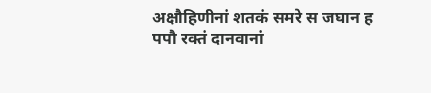अक्षौहिणीनां शतकं समरे स जघान ह
पपौ रक्तं दानवानां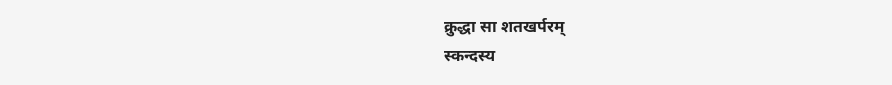क्रुद्धा सा शतखर्परम्
स्कन्दस्य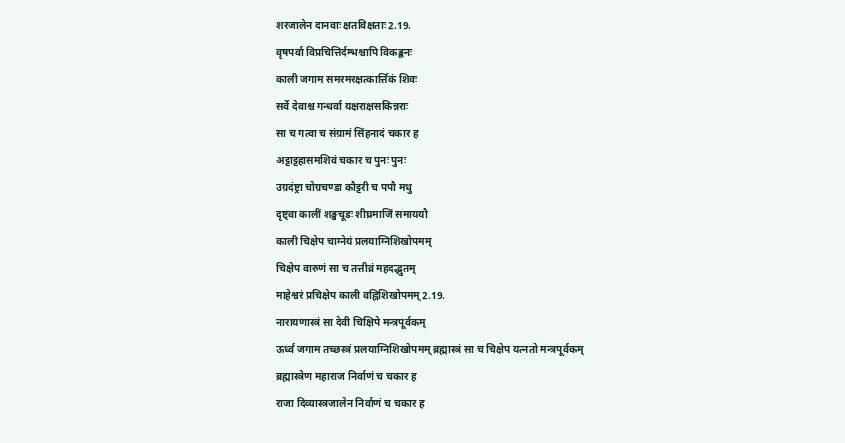शरजालेन दानवाः क्षतविक्षताः 2.19.
वृषपर्वा विप्रचित्तिर्दम्भश्चापि विकङ्कनः
काली जगाम समरमरक्षत्कार्त्तिकं शिवः
सर्वे देवाश्च गन्धर्वा यक्षराक्षसकिन्नराः
सा च गत्वा च संग्रामं सिंहनादं चकार ह
अट्टाट्टहासमशिवं चकार च पुनः पुनः
उग्रदंष्ट्रा चोग्रचण्डा कौट्टरी च पपौ मधु
दृष्ट्वा कालीं शङ्खचूडः शीघ्रमाजिं समाययौ
काली चिक्षेप चाग्नेयं प्रलयाग्निशिखोपमम्
चिक्षेप वारुणं सा च तत्तीव्रं महदद्भुतम्
माहेश्वरं प्रचिक्षेप काली वह्निशिखोपमम् 2.19.
नारायणास्त्रं सा देवी चिक्षिपे मन्त्रपूर्वकम्
ऊर्ध्वं जगाम तच्छस्त्रं प्रलयाग्निशिखोपमम् ब्रह्मास्त्रं सा च चिक्षेप यत्नतो मन्त्रपूर्वकम्
ब्रह्मास्त्रेण महाराज निर्वाणं च चकार ह
राजा दिव्यास्त्रजालेन निर्वाणं च चकार ह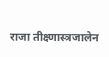राजा तीक्ष्णास्त्रजालेन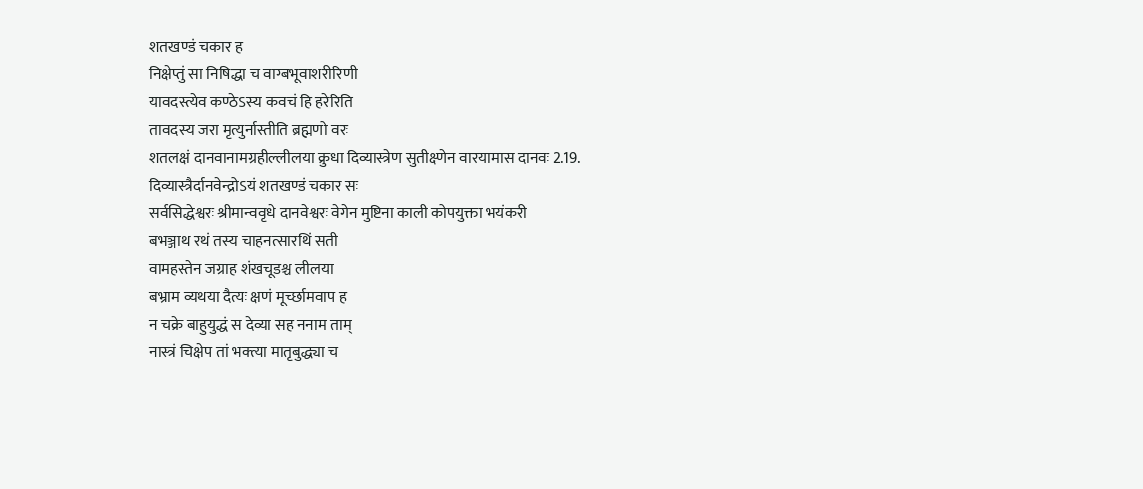शतखण्डं चकार ह
निक्षेप्तुं सा निषिद्धा च वाग्बभूवाशरीरिणी
यावदस्त्येव कण्ठेऽस्य कवचं हि हरेरिति
तावदस्य जरा मृत्युर्नास्तीति ब्रह्मणो वरः
शतलक्षं दानवानामग्रहील्लीलया क्रुधा दिव्यास्त्रेण सुतीक्ष्णेन वारयामास दानवः 2.19.
दिव्यास्त्रैर्दानवेन्द्रोऽयं शतखण्डं चकार सः
सर्वसिद्धेश्वरः श्रीमान्ववृधे दानवेश्वरः वेगेन मुष्टिना काली कोपयुक्ता भयंकरी
बभञ्जाथ रथं तस्य चाहनत्सारथिं सती
वामहस्तेन जग्राह शंखचूडश्च लीलया
बभ्राम व्यथया दैत्यः क्षणं मूर्च्छामवाप ह
न चक्रे बाहुयुद्धं स देव्या सह ननाम ताम्
नास्त्रं चिक्षेप तां भक्त्या मातृबुद्ध्या च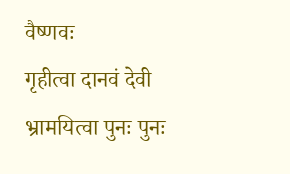वैष्णवः
गृहीत्वा दानवं देवी भ्रामयित्वा पुनः पुनः